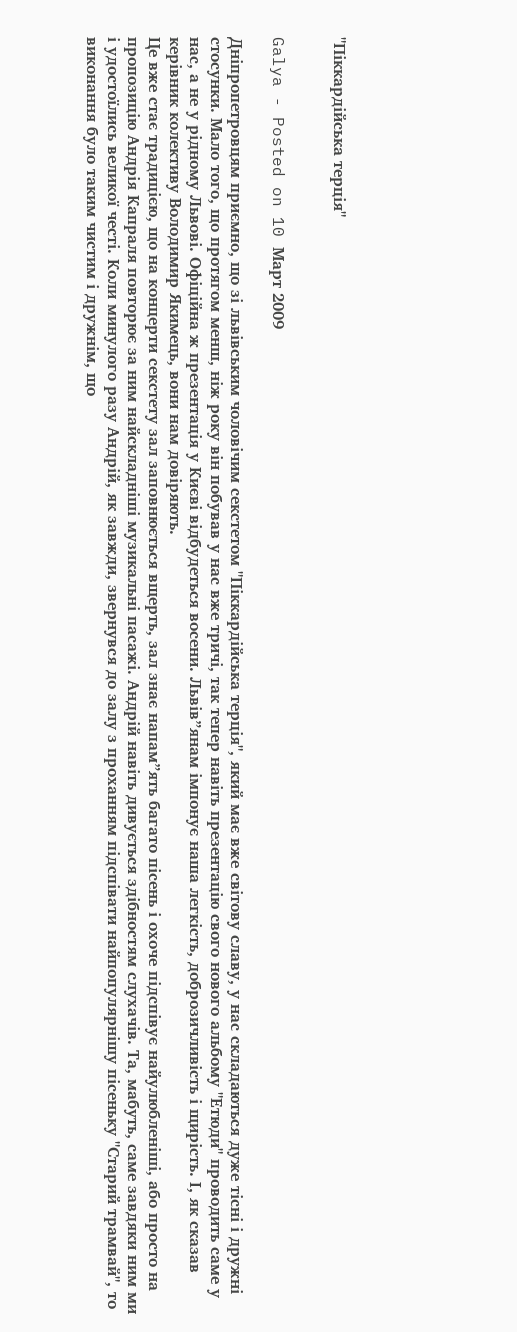"Піккардійська терція"


Galya - Posted on 10 Март 2009

Дніпропетровцям приємно, що зі львівським чоловічим секстетом "Піккардійська терція", який має вже світову славу, у нас складаються дуже тісні і дружні стосунки. Мало того, що протягом менш, ніж року він побував у нас вже тричі, так тепер навіть презентацію свого нового альбому "Етюди" проводить саме у нас, а не у рідному Львові. Офіційна ж презентація у Києві відбудеться восени. Львів”янам імпонує наша легкість, доброзичливість і щирість. І, як сказав керівник колективу Володимир Якимець, вони нам довіряють.
Це вже стає традицією, що на концерти секстету зал заповнюється вщерть, зал знає напам”ять багато пісень і охоче підспівує найулюбленіші, або просто на пропозицію Андрія Капраля повторює за ним найскладніші музикальні пасажі. Андрій навіть дивується здібностям слухачів. Та, мабуть, саме завдяки ним ми і удостоїлись великої честі. Коли минулого разу Андрій, як завжди, звернувся до залу з проханням підспівати найпопулярнішу пісеньку "Старий трамвай", то виконання було таким чистим і дружнім, що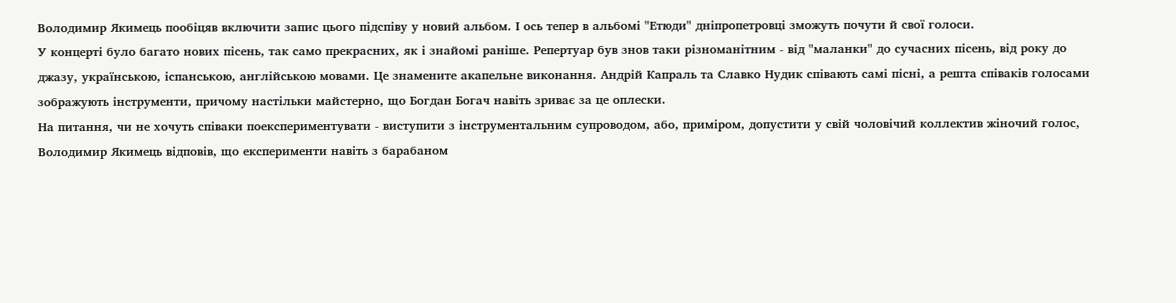Володимир Якимець пообіцяв включити запис цього підспіву у новий альбом. І ось тепер в альбомі "Етюди" дніпропетровці зможуть почути й свої голоси.
У концерті було багато нових пісень, так само прекрасних, як і знайомі раніше. Репертуар був знов таки різноманітним - від "маланки" до сучасних пісень, від року до джазу, українською, іспанською, англійською мовами. Це знамените акапельне виконання. Андрій Капраль та Славко Нудик співають самі пісні, а решта співаків голосами зображують інструменти, причому настільки майстерно, що Богдан Богач навіть зриває за це оплески.
На питання, чи не хочуть співаки поекспериментувати - виступити з інструментальним супроводом, або, приміром, допустити у свій чоловічий коллектив жіночий голос, Володимир Якимець відповів, що експерименти навіть з барабаном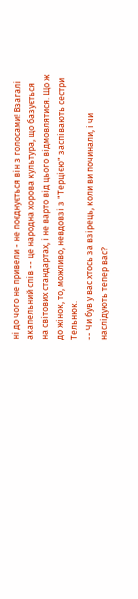ні до чого не привели - не поєднується він з голосами! Взагалі акапельний спів -- це народна хорова культура, що базується на світових стандартах, і не варто від цього відмовлятися. Що ж до жінок, то, можливо, невдовзі з "Терцією" заспівають сестри Тельнюк.
-- Чи був у вас хтось за взірець, коли ви починали, і чи наслідують тепер вас?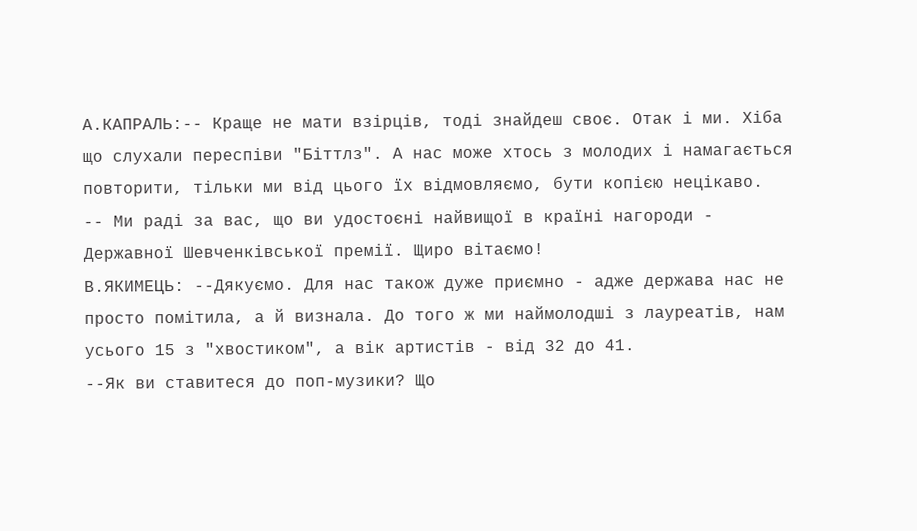А.КАПРАЛЬ:-- Краще не мати взірців, тоді знайдеш своє. Отак і ми. Хіба що слухали переспіви "Біттлз". А нас може хтось з молодих і намагається повторити, тільки ми від цього їх відмовляємо, бути копією нецікаво.
-- Ми раді за вас, що ви удостоєні найвищої в країні нагороди - Державної Шевченківської премії. Щиро вітаємо!
В.ЯКИМЕЦЬ: --Дякуємо. Для нас також дуже приємно - адже держава нас не просто помітила, а й визнала. До того ж ми наймолодші з лауреатів, нам усього 15 з "хвостиком", а вік артистів - від 32 до 41.
--Як ви ставитеся до поп-музики? Що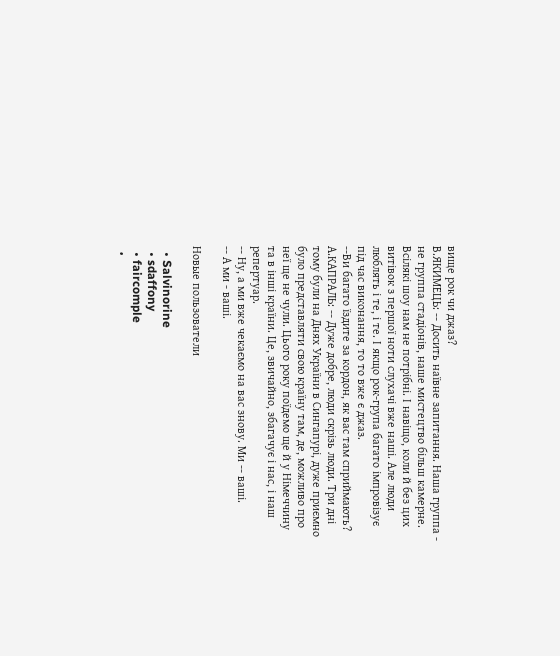вище рок чи джаз?
В.ЯКИМЕЦЬ: -- Досить наївне запитання. Наша группа - не группа стадіонів, наше мистецтво більш камерне. Всілякі шоу нам не потрібні. І навіщо, коли й без цих витівок з першої ноти слухачі вже наші. Але люди люблять і те, і те. І якщо рок-група багато імпровізує під час виконання, то то вже є джаз.
--Ви багато їздите за кордон, як вас там сприймають?
А.КАПРАЛЬ: -- Дуже добре, люди скрізь люди. Три дні тому були на Днях України в Сингапурі, дуже приємно було представляти свою країну там, де, можливо про неї ще не чули. Цього року поїдемо ще й у Німеччину та в інші країни. Це, звичайно, збагачує і нас, і наш репертуар.
-- Ну, а ми вже чекаємо на вас знову. Ми -- ваші.
-- А ми - ваші.

Новые пользователи

  • Salvinorine
  • sdaffony
  • faircomple
  •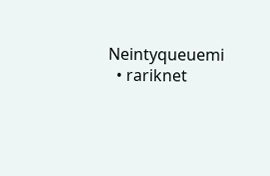Neintyqueuemi
  • rariknet